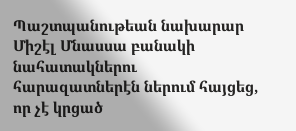Պաշտպանութեան նախարար Միշէլ Մնասսա բանակի նահատակներու հարազատներէն ներում հայցեց, որ չէ կրցած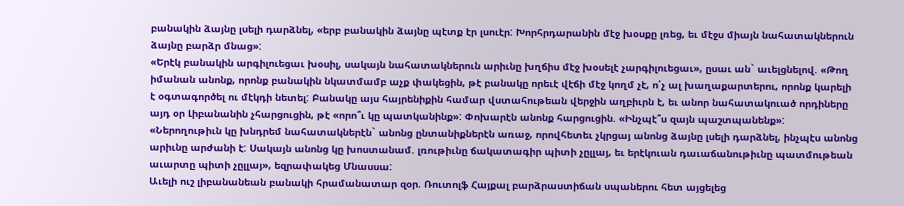բանակին ձայնը լսելի դարձնել, «երբ բանակին ձայնը պէտք էր լսուէր: Խորհրդարանին մէջ խօսքը լռեց, եւ մէջս միայն նահատակներուն ձայնը բարձր մնաց»:
«Երէկ բանակին արգիլուեցաւ խօսիլ, սակայն նահատակներուն արիւնը խղճիս մէջ խօսելէ չարգիլուեցաւ», ըսաւ ան` աւելցնելով. «Թող իմանան անոնք, որոնք բանակին նկատմամբ աչք փակեցին, թէ բանակը որեւէ վէճի մէջ կողմ չէ, ո՛չ ալ խաղաքարտերու, որոնք կարելի է օգտագործել ու մէկդի նետել: Բանակը այս հայրենիքին համար վստահութեան վերջին աղբիւրն է, եւ անոր նահատակուած որդիները այդ օր Լիբանանին չհարցուցին, թէ «որո՞ւ կը պատկանինք»: Փոխարէն անոնք հարցուցին. «Ինչպէ՞ս զայն պաշտպանենք»:
«Ներողութիւն կը խնդրեմ նահատակներէն` անոնց ընտանիքներէն առաջ, որովհետեւ չկրցայ անոնց ձայնը լսելի դարձնել, ինչպէս անոնց արիւնը արժանի է: Սակայն անոնց կը խոստանամ. լռութիւնը ճակատագիր պիտի չըլլայ, եւ երէկուան դաւաճանութիւնը պատմութեան աւարտը պիտի չըլլայ», եզրափակեց Մնասսա:
Աւելի ուշ լիբանանեան բանակի հրամանատար զօր. Ռուտոլֆ Հայքալ բարձրաստիճան սպաներու հետ այցելեց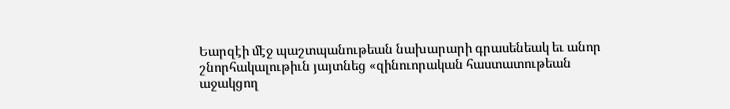Եարզէի մէջ պաշտպանութեան նախարարի գրասենեակ եւ անոր շնորհակալութիւն յայտնեց «զինուորական հաստատութեան աջակցող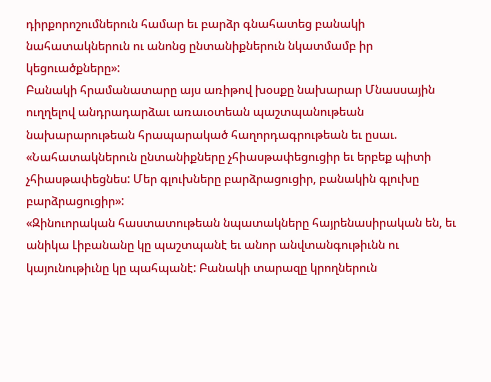դիրքորոշումներուն համար եւ բարձր գնահատեց բանակի նահատակներուն ու անոնց ընտանիքներուն նկատմամբ իր կեցուածքները»:
Բանակի հրամանատարը այս առիթով խօսքը նախարար Մնասսային ուղղելով անդրադարձաւ առաւօտեան պաշտպանութեան նախարարութեան հրապարակած հաղորդագրութեան եւ ըսաւ. «Նահատակներուն ընտանիքները չհիասթափեցուցիր եւ երբեք պիտի չհիասթափեցնես: Մեր գլուխները բարձրացուցիր, բանակին գլուխը բարձրացուցիր»:
«Զինուորական հաստատութեան նպատակները հայրենասիրական են, եւ անիկա Լիբանանը կը պաշտպանէ եւ անոր անվտանգութիւնն ու կայունութիւնը կը պահպանէ: Բանակի տարազը կրողներուն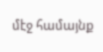մէջ համայնք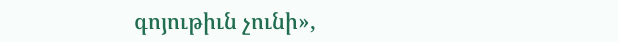գոյութիւն չունի»,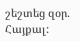շեշտեց զօր. Հայքալ: